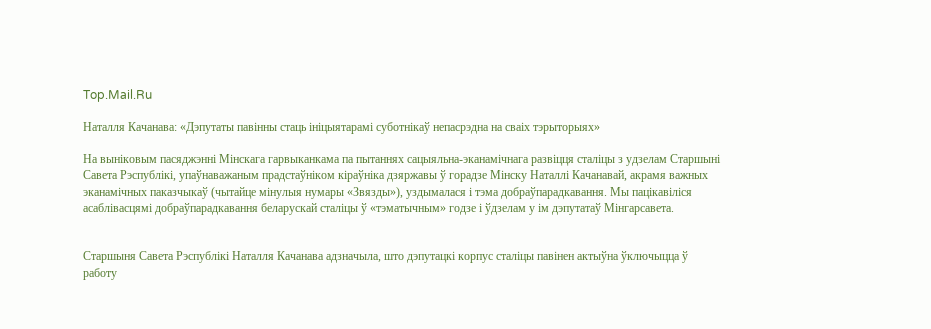Top.Mail.Ru

Наталля Качанава: «Дэпутаты павінны стаць ініцыятарамі суботнікаў непасрэдна на сваіх тэрыторыях»

На выніковым пасяджэнні Мінскага гарвыканкама па пытаннях сацыяльна-эканамічнага развіцця сталіцы з удзелам Старшыні Савета Рэспублікі, упаўнаважаным прадстаўніком кіраўніка дзяржавы ў горадзе Мінску Наталлі Качанавай, акрамя важных эканамічных паказчыкаў (чытайце мінулыя нумары «Звязды»), уздымалася і тэма добраўпарадкавання. Мы пацікавіліся асаблівасцямі добраўпарадкавання беларускай сталіцы ў «тэматычным» годзе і ўдзелам у ім дэпутатаў Мінгарсавета.


Старшыня Савета Рэспублікі Наталля Качанава адзначыла, што дэпутацкі корпус сталіцы павінен актыўна ўключыцца ў работу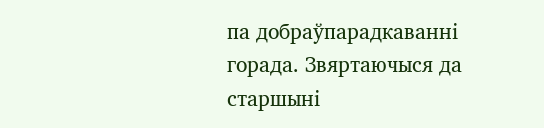па добраўпарадкаванні горада. Звяртаючыся да старшыні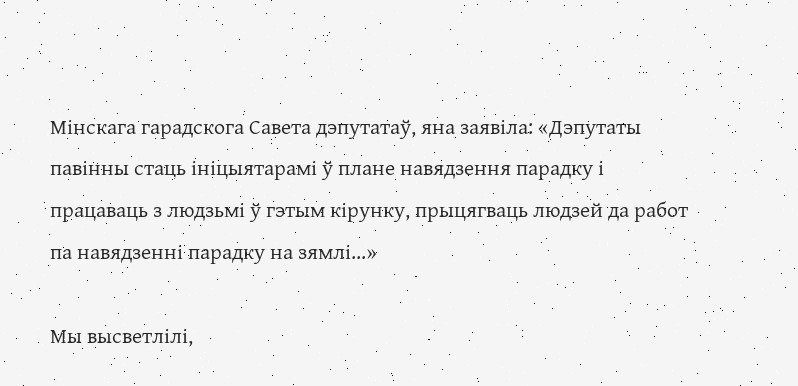Мінскага гарадскога Савета дэпутатаў, яна заявіла: «Дэпутаты павінны стаць ініцыятарамі ў плане навядзення парадку і працаваць з людзьмі ў гэтым кірунку, прыцягваць людзей да работ па навядзенні парадку на зямлі...»

Мы высветлілі,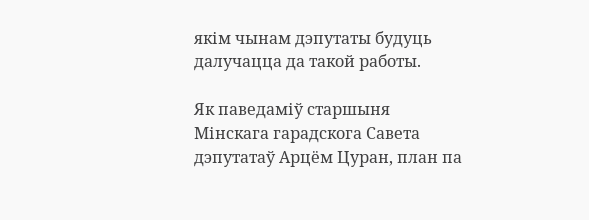якім чынам дэпутаты будуць далучацца да такой работы.

Як паведаміў старшыня Мінскага гарадскога Савета дэпутатаў Арцём Цуран, план па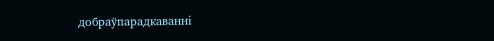добраўпарадкаванні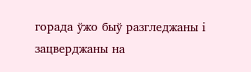горада ўжо быў разгледжаны і зацверджаны на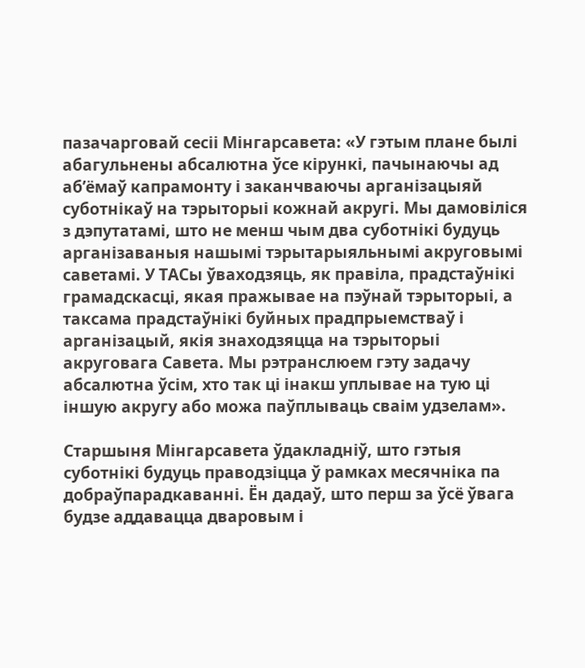пазачарговай сесіі Мінгарсавета: «У гэтым плане былі абагульнены абсалютна ўсе кірункі, пачынаючы ад аб’ёмаў капрамонту і заканчваючы арганізацыяй суботнікаў на тэрыторыі кожнай акругі. Мы дамовіліся з дэпутатамі, што не менш чым два суботнікі будуць арганізаваныя нашымі тэрытарыяльнымі акруговымі саветамі. У ТАСы ўваходзяць, як правіла, прадстаўнікі грамадскасці, якая пражывае на пэўнай тэрыторыі, а таксама прадстаўнікі буйных прадпрыемстваў і арганізацый, якія знаходзяцца на тэрыторыі акруговага Савета. Мы рэтранслюем гэту задачу абсалютна ўсім, хто так ці інакш уплывае на тую ці іншую акругу або можа паўплываць сваім удзелам».

Старшыня Мінгарсавета ўдакладніў, што гэтыя суботнікі будуць праводзіцца ў рамках месячніка па добраўпарадкаванні. Ён дадаў, што перш за ўсё ўвага будзе аддавацца дваровым і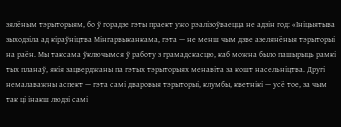зялёным тэрыторыям, бо ў горадзе гэты праект ужо рэалізоўваецца не адзін год: «Ініцыятыва зыходзіла ад кіраўніцтва Мінгарвыканкама, гэта — не менш чым дзве азелянёныя тэрыторыі на раён. Мы таксама ўключымся ў работу з грамадскасцю, каб можна было пашырыць рамкі тых планаў, якія зацверджаны па гэтых тэрыторыях менавіта за кошт насельніцтва. Другі немалаважны аспект — гэта самі дваровыя тэрыторыі, клумбы, кветнікі — усё тое, за чым так ці інакш людзі самі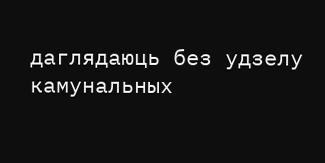даглядаюць без удзелу камунальных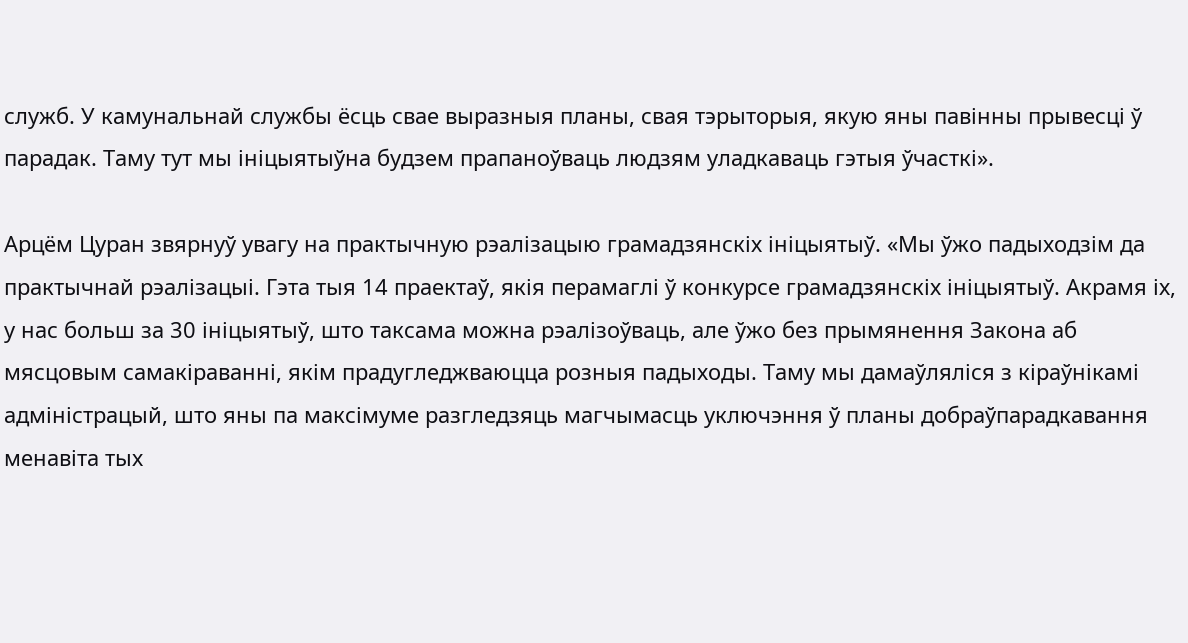служб. У камунальнай службы ёсць свае выразныя планы, свая тэрыторыя, якую яны павінны прывесці ў парадак. Таму тут мы ініцыятыўна будзем прапаноўваць людзям уладкаваць гэтыя ўчасткі».

Арцём Цуран звярнуў увагу на практычную рэалізацыю грамадзянскіх ініцыятыў. «Мы ўжо падыходзім да практычнай рэалізацыі. Гэта тыя 14 праектаў, якія перамаглі ў конкурсе грамадзянскіх ініцыятыў. Акрамя іх, у нас больш за 30 ініцыятыў, што таксама можна рэалізоўваць, але ўжо без прымянення Закона аб мясцовым самакіраванні, якім прадугледжваюцца розныя падыходы. Таму мы дамаўляліся з кіраўнікамі адміністрацый, што яны па максімуме разгледзяць магчымасць уключэння ў планы добраўпарадкавання менавіта тых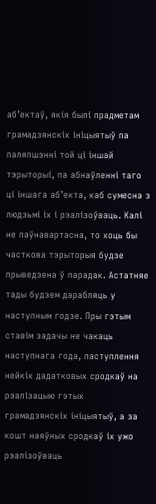аб’ектаў, якія былі прадметам грамадзянскіх ініцыятыў па паляпшэнні той ці іншай тэрыторыі, па абнаўленні таго ці іншага аб’екта, каб сумесна з людзьмі іх і рэалізоўваць. Калі не паўнавартасна, то хоць бы часткова тэрыторыя будзе прыведзена ў парадак. Астатняе тады будзем дарабляць у наступным годзе. Пры гэтым ставім задачы не чакаць наступнага года, паступлення нейкіх дадатковых сродкаў на рэалізацыю гэтых грамадзянскіх ініцыятыў, а за кошт наяўных сродкаў іх ужо рэалізоўваць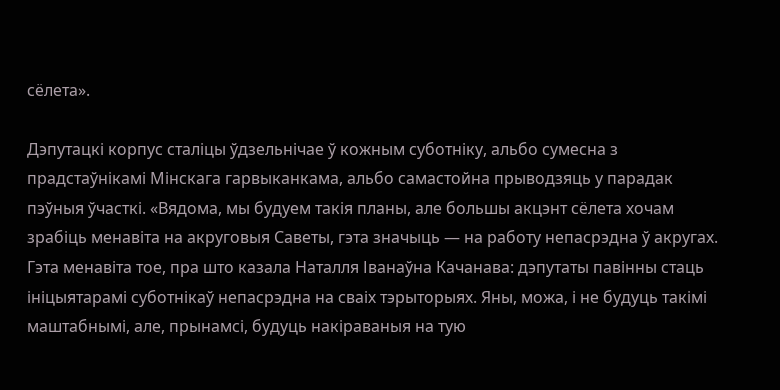сёлета».

Дэпутацкі корпус сталіцы ўдзельнічае ў кожным суботніку, альбо сумесна з прадстаўнікамі Мінскага гарвыканкама, альбо самастойна прыводзяць у парадак пэўныя ўчасткі. «Вядома, мы будуем такія планы, але большы акцэнт сёлета хочам зрабіць менавіта на акруговыя Саветы, гэта значыць — на работу непасрэдна ў акругах. Гэта менавіта тое, пра што казала Наталля Іванаўна Качанава: дэпутаты павінны стаць ініцыятарамі суботнікаў непасрэдна на сваіх тэрыторыях. Яны, можа, і не будуць такімі маштабнымі, але, прынамсі, будуць накіраваныя на тую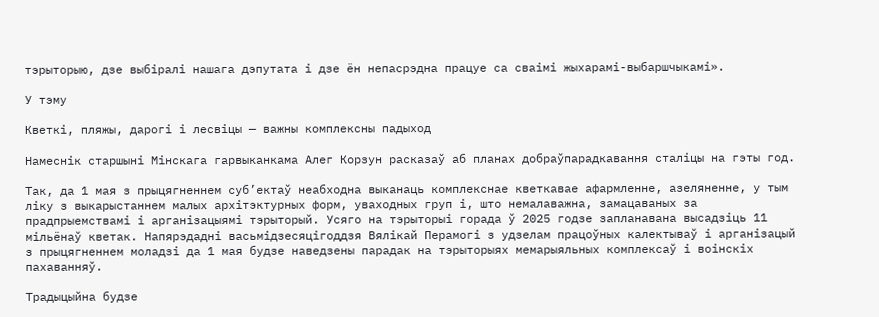тэрыторыю, дзе выбіралі нашага дэпутата і дзе ён непасрэдна працуе са сваімі жыхарамі-выбаршчыкамі».

У тэму

Кветкі, пляжы, дарогі і лесвіцы — важны комплексны падыход

Намеснік старшыні Мінскага гарвыканкама Алег Корзун расказаў аб планах добраўпарадкавання сталіцы на гэты год.

Так, да 1 мая з прыцягненнем суб’ектаў неабходна выканаць комплекснае кветкавае афармленне, азеляненне, у тым ліку з выкарыстаннем малых архітэктурных форм, уваходных груп і, што немалаважна, замацаваных за прадпрыемствамі і арганізацыямі тэрыторый. Усяго на тэрыторыі горада ў 2025 годзе запланавана высадзіць 11 мільёнаў кветак. Напярэдадні васьмідзесяцігоддзя Вялікай Перамогі з удзелам працоўных калектываў і арганізацый з прыцягненнем моладзі да 1 мая будзе наведзены парадак на тэрыторыях мемарыяльных комплексаў і воінскіх пахаванняў.

Традыцыйна будзе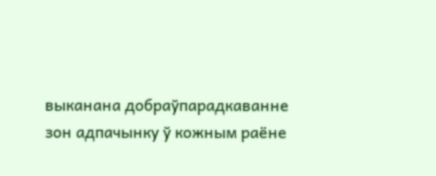выканана добраўпарадкаванне зон адпачынку ў кожным раёне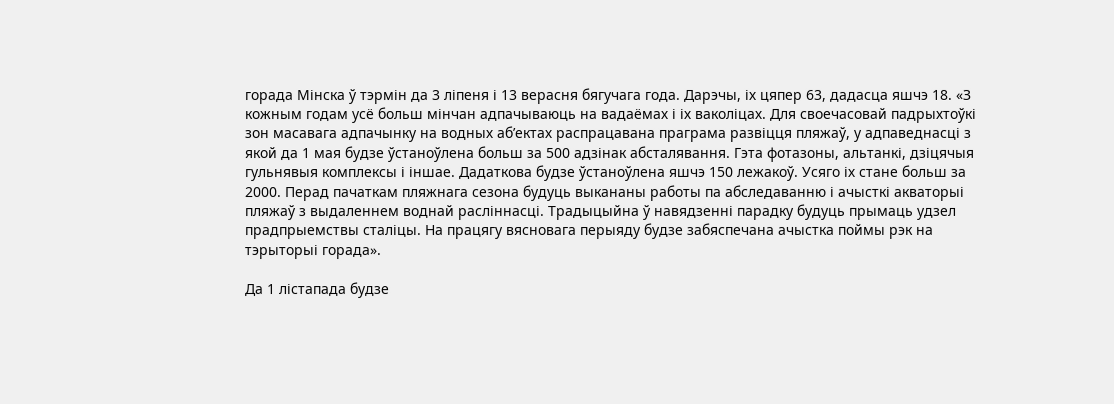горада Мінска ў тэрмін да 3 ліпеня і 13 верасня бягучага года. Дарэчы, іх цяпер 63, дадасца яшчэ 18. «З кожным годам усё больш мінчан адпачываюць на вадаёмах і іх ваколіцах. Для своечасовай падрыхтоўкі зон масавага адпачынку на водных аб’ектах распрацавана праграма развіцця пляжаў, у адпаведнасці з якой да 1 мая будзе ўстаноўлена больш за 500 адзінак абсталявання. Гэта фотазоны, альтанкі, дзіцячыя гульнявыя комплексы і іншае. Дадаткова будзе ўстаноўлена яшчэ 150 лежакоў. Усяго іх стане больш за 2000. Перад пачаткам пляжнага сезона будуць выкананы работы па абследаванню і ачысткі акваторыі пляжаў з выдаленнем воднай расліннасці. Традыцыйна ў навядзенні парадку будуць прымаць удзел прадпрыемствы сталіцы. На працягу вясновага перыяду будзе забяспечана ачыстка поймы рэк на тэрыторыі горада».

Да 1 лістапада будзе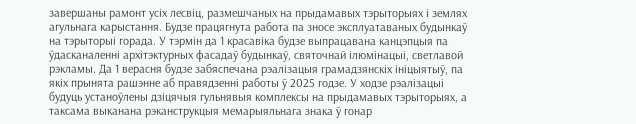завершаны рамонт усіх лесвіц, размешчаных на прыдамавых тэрыторыях і землях агульнага карыстання. Будзе працягнута работа па зносе эксплуатаваных будынкаў на тэрыторыі горада. У тэрмін да 1 красавіка будзе выпрацавана канцэпцыя па ўдасканаленні архітэктурных фасадаў будынкаў, святочнай ілюмінацыі, светлавой рэкламы. Да 1 верасня будзе забяспечана рэалізацыя грамадзянскіх ініцыятыў, па якіх прынята рашэнне аб правядзенні работы ў 2025 годзе. У ходзе рэалізацыі будуць устаноўлены дзіцячыя гульнявыя комплексы на прыдамавых тэрыторыях, а таксама выканана рэканструкцыя мемарыяльнага знака ў гонар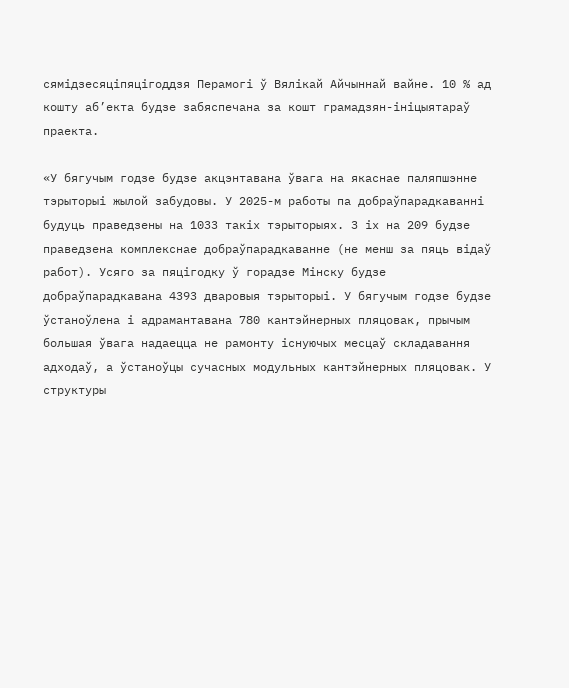сямідзесяціпяцігоддзя Перамогі ў Вялікай Айчыннай вайне. 10 % ад кошту аб’екта будзе забяспечана за кошт грамадзян-ініцыятараў праекта.

«У бягучым годзе будзе акцэнтавана ўвага на якаснае паляпшэнне тэрыторыі жылой забудовы. У 2025-м работы па добраўпарадкаванні будуць праведзены на 1033 такіх тэрыторыях. З іх на 209 будзе праведзена комплекснае добраўпарадкаванне (не менш за пяць відаў работ). Усяго за пяцігодку ў горадзе Мінску будзе добраўпарадкавана 4393 дваровыя тэрыторыі. У бягучым годзе будзе ўстаноўлена і адрамантавана 780 кантэйнерных пляцовак, прычым большая ўвага надаецца не рамонту існуючых месцаў складавання адходаў, а ўстаноўцы сучасных модульных кантэйнерных пляцовак. У структуры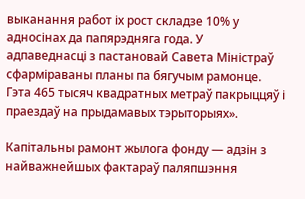выканання работ іх рост складзе 10% у адносінах да папярэдняга года. У адпаведнасці з пастановай Савета Міністраў сфарміраваны планы па бягучым рамонце. Гэта 465 тысяч квадратных метраў пакрыццяў і праездаў на прыдамавых тэрыторыях».

Капітальны рамонт жылога фонду — адзін з найважнейшых фактараў паляпшэння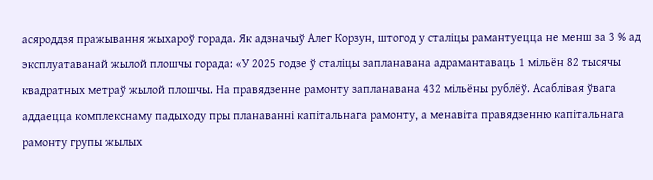асяроддзя пражывання жыхароў горада. Як адзначыў Алег Корзун, штогод у сталіцы рамантуецца не менш за 3 % ад эксплуатаванай жылой плошчы горада: «У 2025 годзе ў сталіцы запланавана адрамантаваць 1 мільён 82 тысячы квадратных метраў жылой плошчы. На правядзенне рамонту запланавана 432 мільёны рублёў. Асаблівая ўвага аддаецца комплекснаму падыходу пры планаванні капітальнага рамонту, а менавіта правядзенню капітальнага рамонту групы жылых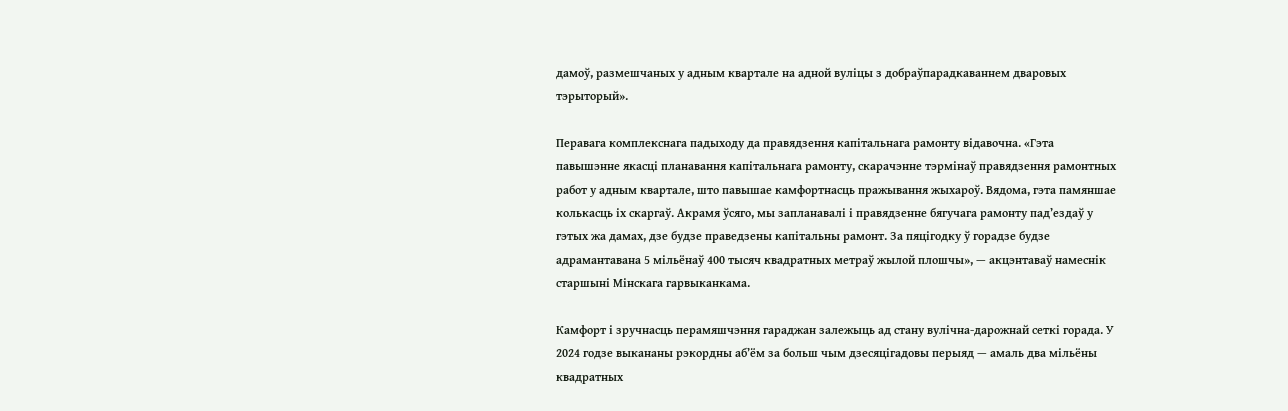дамоў, размешчаных у адным квартале на адной вуліцы з добраўпарадкаваннем дваровых тэрыторый».

Перавага комплекснага падыходу да правядзення капітальнага рамонту відавочна. «Гэта павышэнне якасці планавання капітальнага рамонту, скарачэнне тэрмінаў правядзення рамонтных работ у адным квартале, што павышае камфортнасць пражывання жыхароў. Вядома, гэта памяншае колькасць іх скаргаў. Акрамя ўсяго, мы запланавалі і правядзенне бягучага рамонту пад’ездаў у гэтых жа дамах, дзе будзе праведзены капітальны рамонт. За пяцігодку ў горадзе будзе адрамантавана 5 мільёнаў 400 тысяч квадратных метраў жылой плошчы», — акцэнтаваў намеснік старшыні Мінскага гарвыканкама.

Камфорт і зручнасць перамяшчэння гараджан залежыць ад стану вулічна-дарожнай сеткі горада. У 2024 годзе выкананы рэкордны аб’ём за больш чым дзесяцігадовы перыяд — амаль два мільёны квадратных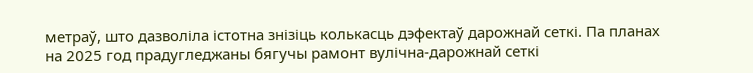метраў, што дазволіла істотна знізіць колькасць дэфектаў дарожнай сеткі. Па планах на 2025 год прадугледжаны бягучы рамонт вулічна-дарожнай сеткі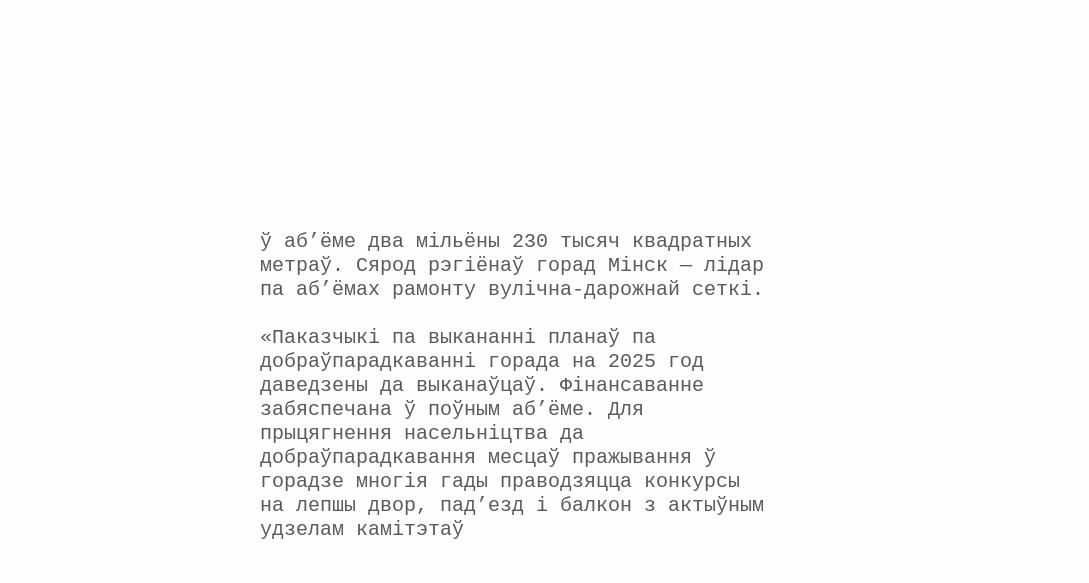ў аб’ёме два мільёны 230 тысяч квадратных метраў. Сярод рэгіёнаў горад Мінск — лідар па аб’ёмах рамонту вулічна-дарожнай сеткі.

«Паказчыкі па выкананні планаў па добраўпарадкаванні горада на 2025 год даведзены да выканаўцаў. Фінансаванне забяспечана ў поўным аб’ёме. Для прыцягнення насельніцтва да добраўпарадкавання месцаў пражывання ў горадзе многія гады праводзяцца конкурсы на лепшы двор, пад’езд і балкон з актыўным удзелам камітэтаў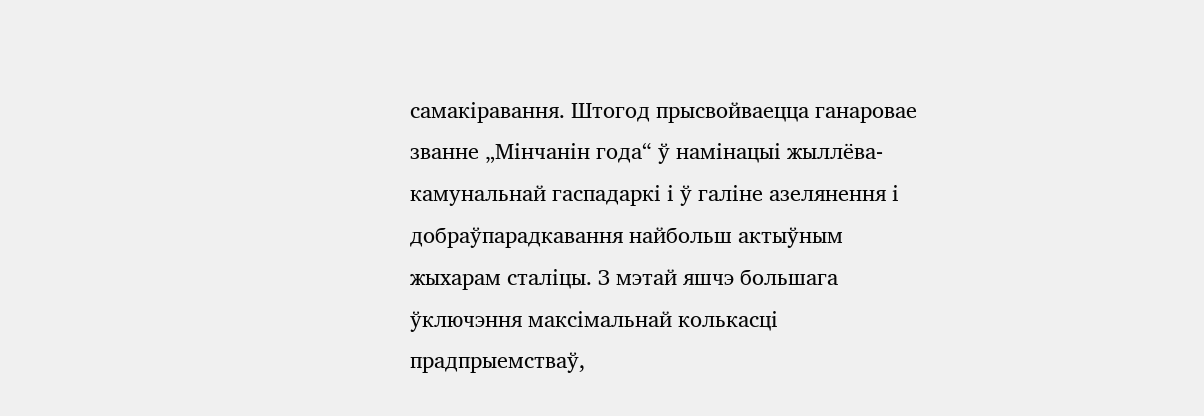самакіравання. Штогод прысвойваецца ганаровае званне „Мінчанін года“ ў намінацыі жыллёва-камунальнай гаспадаркі і ў галіне азелянення і добраўпарадкавання найбольш актыўным жыхарам сталіцы. З мэтай яшчэ большага ўключэння максімальнай колькасці прадпрыемстваў,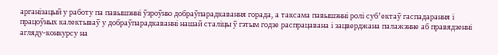арганізацый у работу па павышэнні ўзроўню добраўпарадкавання горада, а таксама павышэнні ролі суб’ектаў гаспадарання і працоўных калектываў у добраўпарадкаванні нашай сталіцы ў гэтым годзе распрацавана і зацверджана палажэнне аб правядзенні агляду-конкурсу на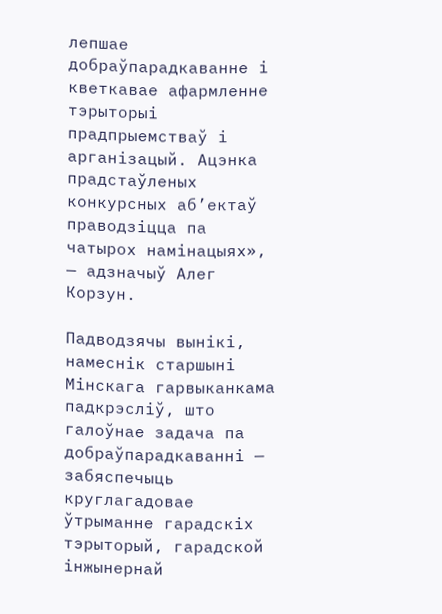лепшае добраўпарадкаванне і кветкавае афармленне тэрыторыі прадпрыемстваў і арганізацый. Ацэнка прадстаўленых конкурсных аб’ектаў праводзіцца па чатырох намінацыях», — адзначыў Алег Корзун.

Падводзячы вынікі, намеснік старшыні Мінскага гарвыканкама падкрэсліў, што галоўнае задача па добраўпарадкаванні — забяспечыць круглагадовае ўтрыманне гарадскіх тэрыторый, гарадской інжынернай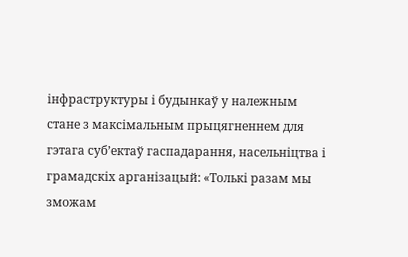інфраструктуры і будынкаў у належным стане з максімальным прыцягненнем для гэтага суб’ектаў гаспадарання, насельніцтва і грамадскіх арганізацый: «Толькі разам мы зможам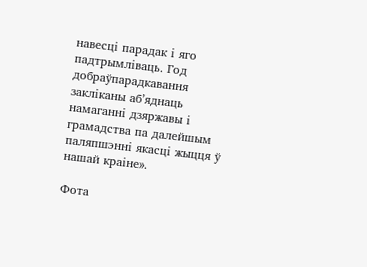навесці парадак і яго падтрымліваць. Год добраўпарадкавання закліканы аб’яднаць намаганні дзяржавы і грамадства па далейшым паляпшэнні якасці жыцця ў нашай краіне».

Фота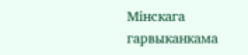Мінскага гарвыканкама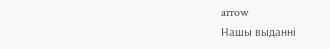arrow
Нашы выданні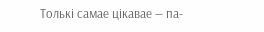Толькі самае цікавае — па-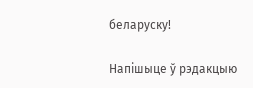беларуску!

Напішыце ў рэдакцыю